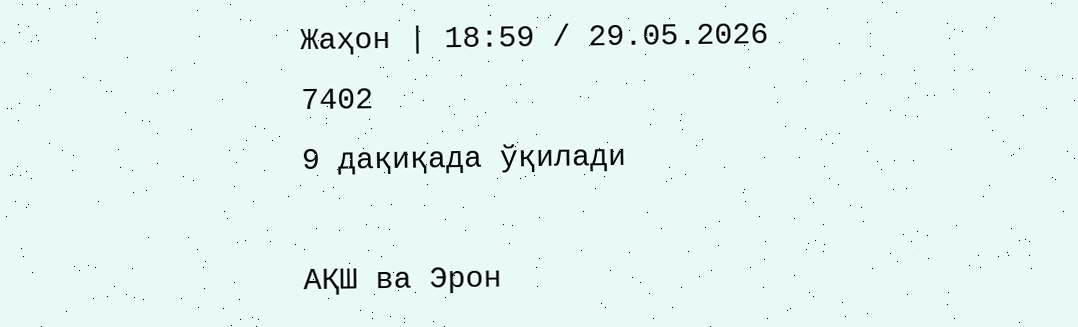Жаҳон | 18:59 / 29.05.2026
7402
9 дақиқада ўқилади

АҚШ ва Эрон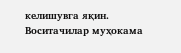келишувга яқин. Воситачилар муҳокама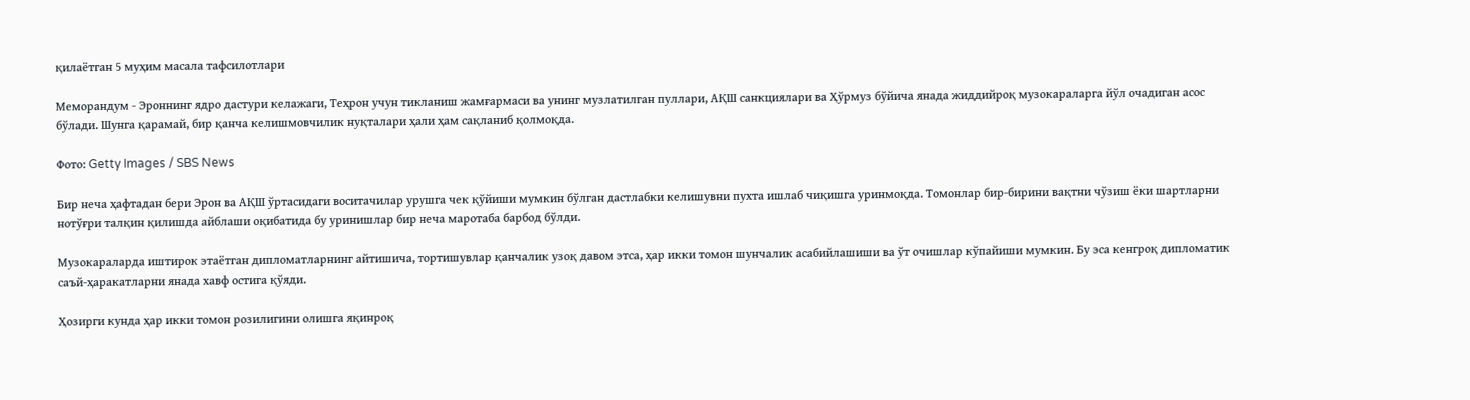қилаётган 5 муҳим масала тафсилотлари

Меморандум - Эроннинг ядро дастури келажаги, Теҳрон учун тикланиш жамғармаси ва унинг музлатилган пуллари, АҚШ санкциялари ва Ҳўрмуз бўйича янада жиддийроқ музокараларга йўл очадиган асос бўлади. Шунга қарамай, бир қанча келишмовчилик нуқталари ҳали ҳам сақланиб қолмоқда.

Фото: Getty Images / SBS News

Бир неча ҳафтадан бери Эрон ва АҚШ ўртасидаги воситачилар урушга чек қўйиши мумкин бўлган дастлабки келишувни пухта ишлаб чиқишга уринмоқда. Томонлар бир-бирини вақтни чўзиш ёки шартларни нотўғри талқин қилишда айблаши оқибатида бу уринишлар бир неча маротаба барбод бўлди.

Музокараларда иштирок этаётган дипломатларнинг айтишича, тортишувлар қанчалик узоқ давом этса, ҳар икки томон шунчалик асабийлашиши ва ўт очишлар кўпайиши мумкин. Бу эса кенгроқ дипломатик саъй-ҳаракатларни янада хавф остига қўяди.

Ҳозирги кунда ҳар икки томон розилигини олишга яқинроқ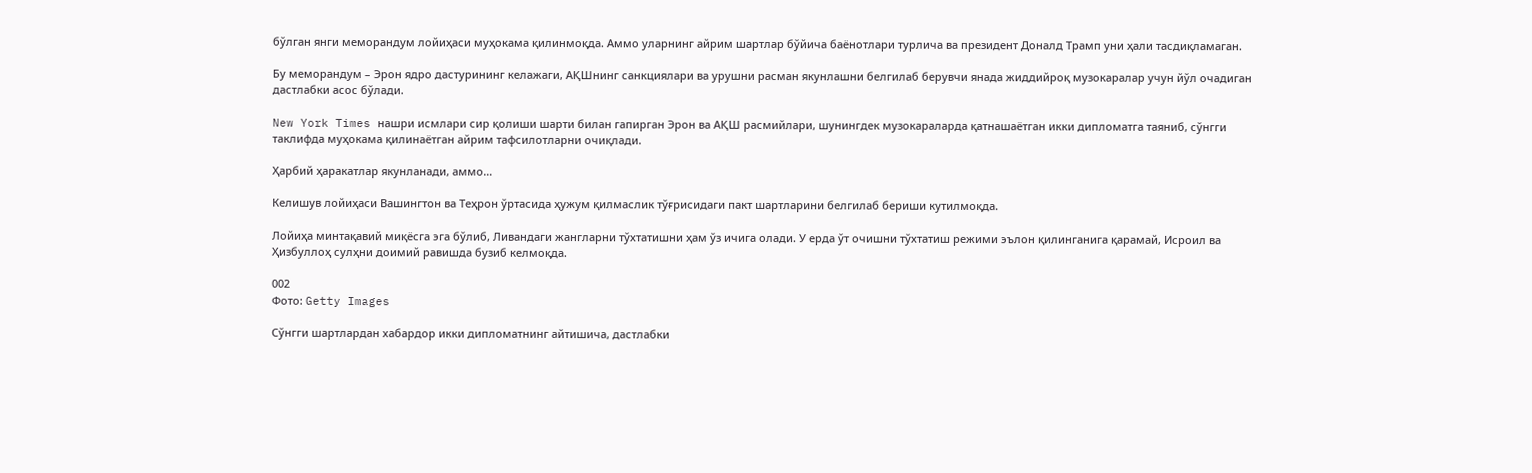бўлган янги меморандум лойиҳаси муҳокама қилинмоқда. Аммо уларнинг айрим шартлар бўйича баёнотлари турлича ва президент Доналд Трамп уни ҳали тасдиқламаган.

Бу меморандум – Эрон ядро дастурининг келажаги, АҚШнинг санкциялари ва урушни расман якунлашни белгилаб берувчи янада жиддийроқ музокаралар учун йўл очадиган дастлабки асос бўлади.

New York Times нашри исмлари сир қолиши шарти билан гапирган Эрон ва АҚШ расмийлари, шунингдек музокараларда қатнашаётган икки дипломатга таяниб, сўнгги таклифда муҳокама қилинаётган айрим тафсилотларни очиқлади.

Ҳарбий ҳаракатлар якунланади, аммо…

Келишув лойиҳаси Вашингтон ва Теҳрон ўртасида ҳужум қилмаслик тўғрисидаги пакт шартларини белгилаб бериши кутилмоқда.

Лойиҳа минтақавий миқёсга эга бўлиб, Ливандаги жангларни тўхтатишни ҳам ўз ичига олади. У ерда ўт очишни тўхтатиш режими эълон қилинганига қарамай, Исроил ва Ҳизбуллоҳ сулҳни доимий равишда бузиб келмоқда.

002
Фото: Getty Images

Сўнгги шартлардан хабардор икки дипломатнинг айтишича, дастлабки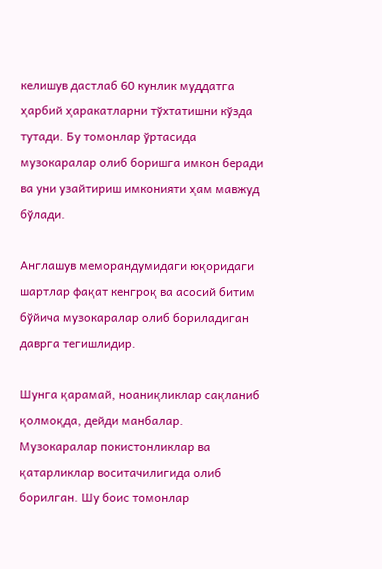келишув дастлаб 60 кунлик муддатга ҳарбий ҳаракатларни тўхтатишни кўзда тутади. Бу томонлар ўртасида музокаралар олиб боришга имкон беради ва уни узайтириш имконияти ҳам мавжуд бўлади.

Англашув меморандумидаги юқоридаги шартлар фақат кенгроқ ва асосий битим бўйича музокаралар олиб бориладиган даврга тегишлидир.

Шунга қарамай, ноаниқликлар сақланиб қолмоқда, дейди манбалар. Музокаралар покистонликлар ва қатарликлар воситачилигида олиб борилган. Шу боис томонлар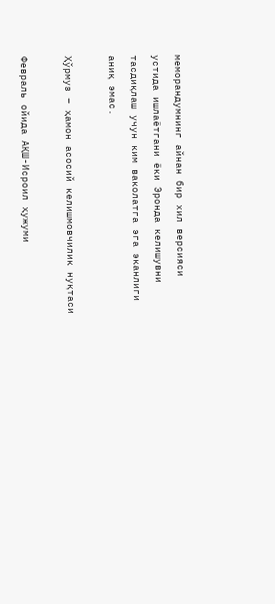меморандумнинг айнан бир хил версияси устида ишлаётгани ёки Эронда келишувни тасдиқлаш учун ким ваколатга эга эканлиги аниқ эмас.

Ҳўрмуз – ҳамон асосий келишмовчилик нуқтаси

Февраль ойида АҚШ-Исроил ҳужуми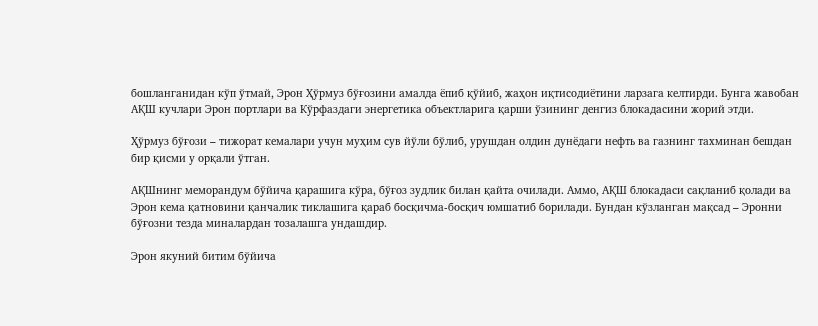бошланганидан кўп ўтмай, Эрон Ҳўрмуз бўғозини амалда ёпиб қўйиб, жаҳон иқтисодиётини ларзага келтирди. Бунга жавобан АҚШ кучлари Эрон портлари ва Кўрфаздаги энергетика объектларига қарши ўзининг денгиз блокадасини жорий этди.

Ҳўрмуз бўғози – тижорат кемалари учун муҳим сув йўли бўлиб, урушдан олдин дунёдаги нефть ва газнинг тахминан бешдан бир қисми у орқали ўтган.

АҚШнинг меморандум бўйича қарашига кўра, бўғоз зудлик билан қайта очилади. Аммо, АҚШ блокадаси сақланиб қолади ва Эрон кема қатновини қанчалик тиклашига қараб босқичма-босқич юмшатиб борилади. Бундан кўзланган мақсад – Эронни бўғозни тезда миналардан тозалашга ундашдир.

Эрон якуний битим бўйича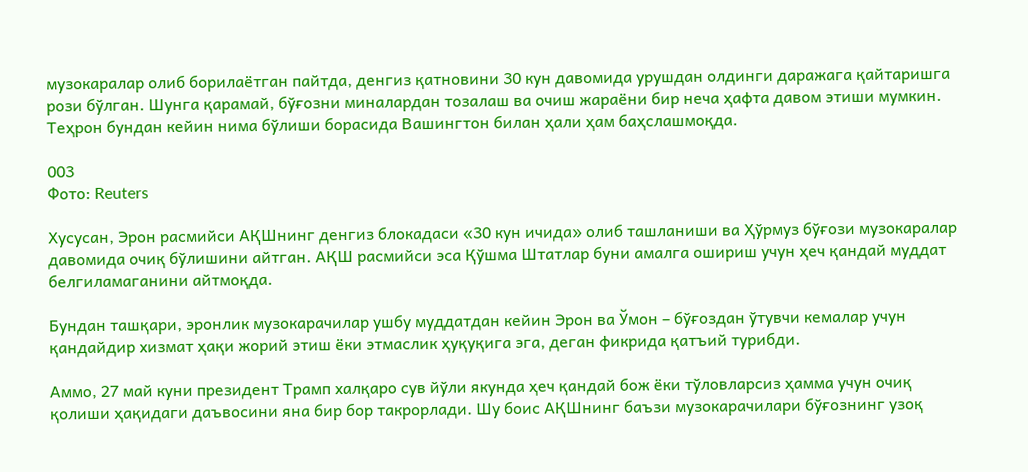музокаралар олиб борилаётган пайтда, денгиз қатновини 30 кун давомида урушдан олдинги даражага қайтаришга рози бўлган. Шунга қарамай, бўғозни миналардан тозалаш ва очиш жараёни бир неча ҳафта давом этиши мумкин. Теҳрон бундан кейин нима бўлиши борасида Вашингтон билан ҳали ҳам баҳслашмоқда.

003
Фото: Reuters

Хусусан, Эрон расмийси АҚШнинг денгиз блокадаси «30 кун ичида» олиб ташланиши ва Ҳўрмуз бўғози музокаралар давомида очиқ бўлишини айтган. АҚШ расмийси эса Қўшма Штатлар буни амалга ошириш учун ҳеч қандай муддат белгиламаганини айтмоқда.

Бундан ташқари, эронлик музокарачилар ушбу муддатдан кейин Эрон ва Ўмон – бўғоздан ўтувчи кемалар учун қандайдир хизмат ҳақи жорий этиш ёки этмаслик ҳуқуқига эга, деган фикрида қатъий турибди.

Аммо, 27 май куни президент Трамп халқаро сув йўли якунда ҳеч қандай бож ёки тўловларсиз ҳамма учун очиқ қолиши ҳақидаги даъвосини яна бир бор такрорлади. Шу боис АҚШнинг баъзи музокарачилари бўғознинг узоқ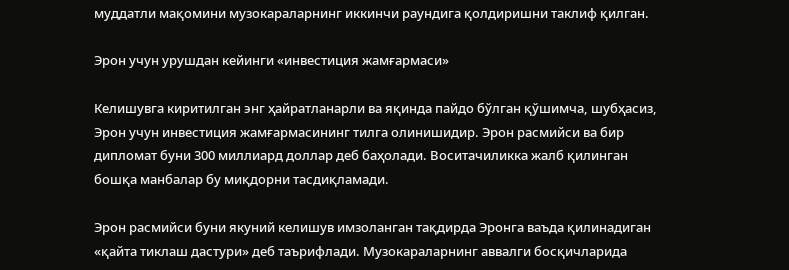муддатли мақомини музокараларнинг иккинчи раундига қолдиришни таклиф қилган.

Эрон учун урушдан кейинги «инвестиция жамғармаси»

Келишувга киритилган энг ҳайратланарли ва яқинда пайдо бўлган қўшимча, шубҳасиз, Эрон учун инвестиция жамғармасининг тилга олинишидир. Эрон расмийси ва бир дипломат буни 300 миллиард доллар деб баҳолади. Воситачиликка жалб қилинган бошқа манбалар бу миқдорни тасдиқламади.

Эрон расмийси буни якуний келишув имзоланган тақдирда Эронга ваъда қилинадиган «қайта тиклаш дастури» деб таърифлади. Музокараларнинг аввалги босқичларида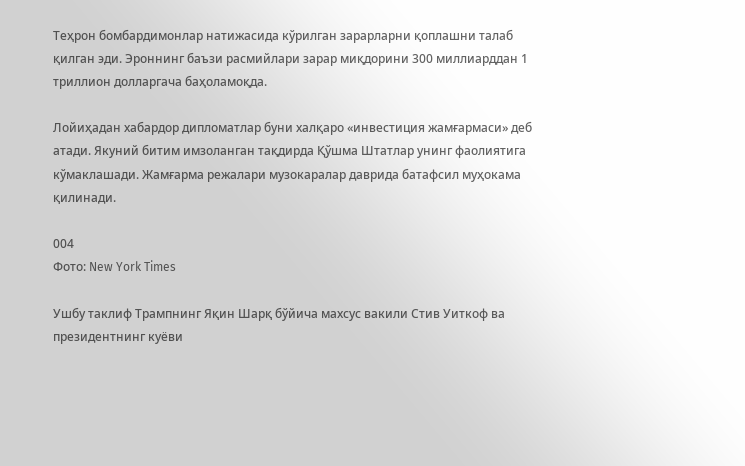Теҳрон бомбардимонлар натижасида кўрилган зарарларни қоплашни талаб қилган эди. Эроннинг баъзи расмийлари зарар миқдорини 300 миллиарддан 1 триллион долларгача баҳоламоқда.

Лойиҳадан хабардор дипломатлар буни халқаро «инвестиция жамғармаси» деб атади. Якуний битим имзоланган тақдирда Қўшма Штатлар унинг фаолиятига кўмаклашади. Жамғарма режалари музокаралар даврида батафсил муҳокама қилинади.

004
Фото: New York Times

Ушбу таклиф Трампнинг Яқин Шарқ бўйича махсус вакили Стив Уиткоф ва президентнинг куёви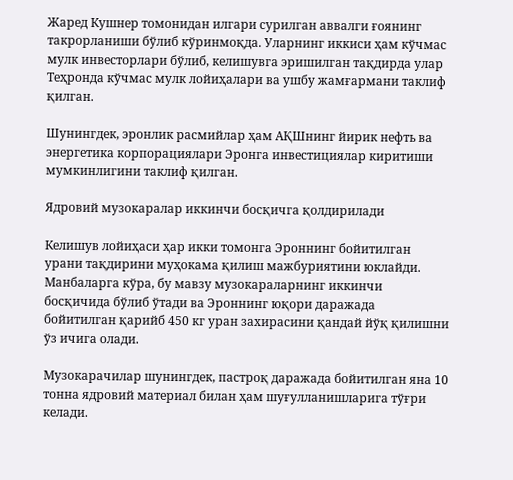Жаред Кушнер томонидан илгари сурилган аввалги ғоянинг такрорланиши бўлиб кўринмоқда. Уларнинг иккиси ҳам кўчмас мулк инвесторлари бўлиб, келишувга эришилган тақдирда улар Теҳронда кўчмас мулк лойиҳалари ва ушбу жамғармани таклиф қилган.

Шунингдек, эронлик расмийлар ҳам АҚШнинг йирик нефть ва энергетика корпорациялари Эронга инвестициялар киритиши мумкинлигини таклиф қилган.

Ядровий музокаралар иккинчи босқичга қолдирилади

Келишув лойиҳаси ҳар икки томонга Эроннинг бойитилган урани тақдирини муҳокама қилиш мажбуриятини юклайди. Манбаларга кўра, бу мавзу музокараларнинг иккинчи босқичида бўлиб ўтади ва Эроннинг юқори даражада бойитилган қарийб 450 кг уран захирасини қандай йўқ қилишни ўз ичига олади.

Музокарачилар шунингдек, пастроқ даражада бойитилган яна 10 тонна ядровий материал билан ҳам шуғулланишларига тўғри келади.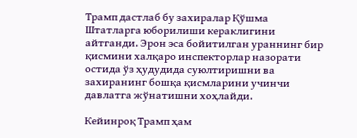Трамп дастлаб бу захиралар Қўшма Штатларга юборилиши кераклигини айтганди. Эрон эса бойитилган ураннинг бир қисмини халқаро инспекторлар назорати остида ўз ҳудудида суюлтиришни ва захиранинг бошқа қисмларини учинчи давлатга жўнатишни хоҳлайди.

Кейинроқ Трамп ҳам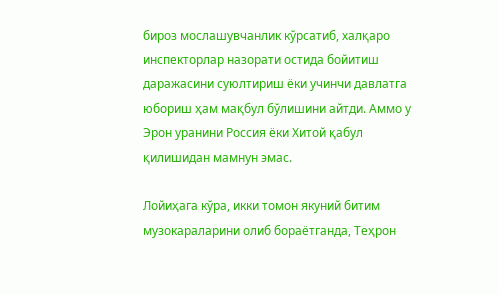бироз мослашувчанлик кўрсатиб, халқаро инспекторлар назорати остида бойитиш даражасини суюлтириш ёки учинчи давлатга юбориш ҳам мақбул бўлишини айтди. Аммо у Эрон уранини Россия ёки Хитой қабул қилишидан мамнун эмас.

Лойиҳага кўра, икки томон якуний битим музокараларини олиб бораётганда, Теҳрон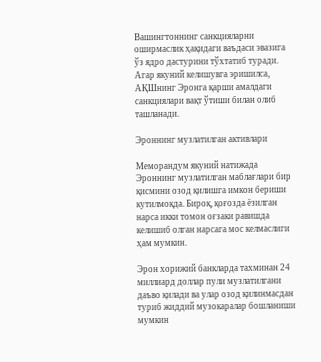Вашингтоннинг санкцияларни оширмаслик ҳақидаги ваъдаси эвазига ўз ядро дастурини тўхтатиб туради. Агар якуний келишувга эришилса, АҚШнинг Эронга қарши амалдаги санкциялари вақт ўтиши билан олиб ташланади.

Эроннинг музлатилган активлари

Меморандум якуний натижада Эроннинг музлатилган маблағлари бир қисмини озод қилишга имкон бериши кутилмоқда. Бироқ, қоғозда ёзилган нарса икки томон оғзаки равишда келишиб олган нарсага мос келмаслиги ҳам мумкин.

Эрон хорижий банкларда тахминан 24 миллиард доллар пули музлатилгани даъво қилади ва улар озод қилинмасдан туриб жиддий музокаралар бошланиши мумкин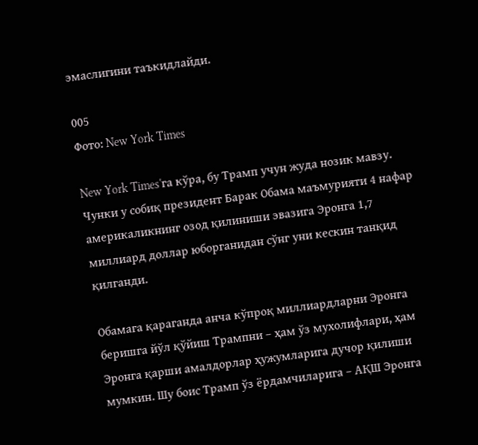эмаслигини таъкидлайди.

005
Фото: New York Times

New York Times'га кўра, бу Трамп учун жуда нозик мавзу. Чунки у собиқ президент Барак Обама маъмурияти 4 нафар америкаликнинг озод қилиниши эвазига Эронга 1,7 миллиард доллар юборганидан сўнг уни кескин танқид қилганди.

Обамага қараганда анча кўпроқ миллиардларни Эронга беришга йўл қўйиш Трампни – ҳам ўз мухолифлари, ҳам Эронга қарши амалдорлар ҳужумларига дучор қилиши мумкин. Шу боис Трамп ўз ёрдамчиларига – АҚШ Эронга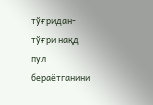тўғридан-тўғри нақд пул бераётганини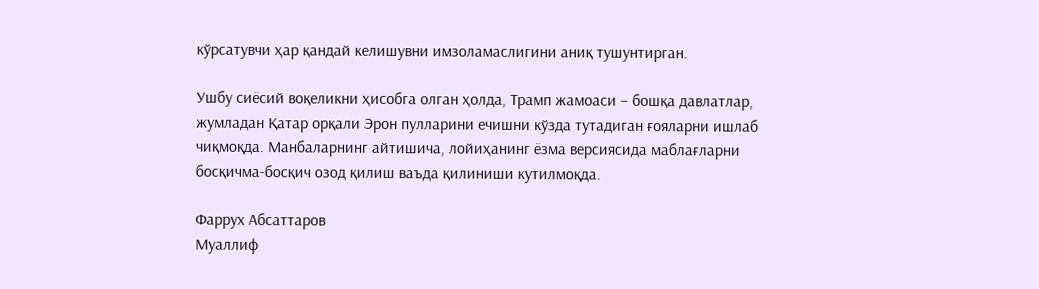кўрсатувчи ҳар қандай келишувни имзоламаслигини аниқ тушунтирган.

Ушбу сиёсий воқеликни ҳисобга олган ҳолда, Трамп жамоаси – бошқа давлатлар, жумладан Қатар орқали Эрон пулларини ечишни кўзда тутадиган ғояларни ишлаб чиқмоқда. Манбаларнинг айтишича, лойиҳанинг ёзма версиясида маблағларни босқичма-босқич озод қилиш ваъда қилиниши кутилмоқда.

Фаррух Абсаттаров
Муаллиф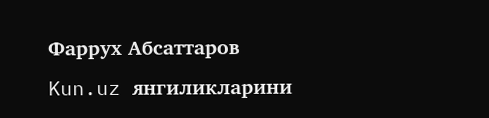Фаррух Абсаттаров
Kun.uz янгиликларини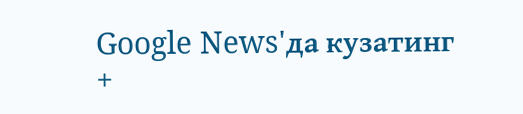Google News'да кузатинг
+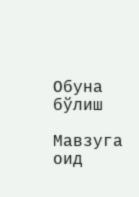Обуна бўлиш

Мавзуга оид